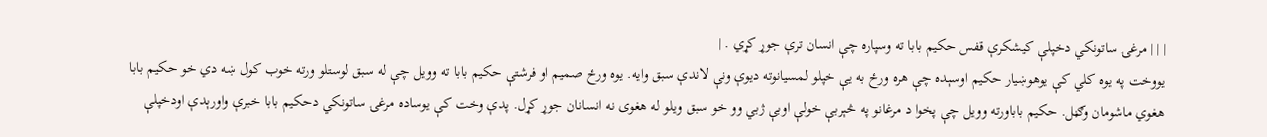| | | مرغۍ ساتونکي دخپلې کيشکرې قفس حکيم بابا ته وسپاره چې انسان ترې جوړ کړي . |
يووخت په يوه کلي کې يوهوښيار حکيم اوسېده چې هره ورځ به يې خپلو لمسيانوته ديوې ونې لاندې سبق وايه. يوه ورځ صميم او فرشتې حکيم بابا ته وويل چې له سبق لوستلو ورته خوب کول ښه دي خو حکيم بابا هغوي ماشومان وګڼل. حکيم باباورته وويل چې پخوا د مرغانو په څېربې خولې اوبې ژبي وو خو سبق ويلو له هغوی نه انسانان جوړ کړل. پدې وخت کې يوساده مرغۍ ساتونکي دحکيم بابا خبرې واورېدې اودخپلې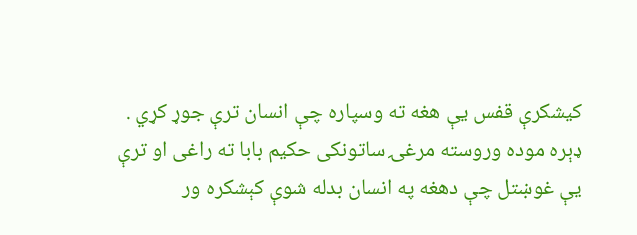کيشکرې قفس يې هغه ته وسپاره چې انسان ترې جوړ کړي . ډېره موده وروسته مرغۍ ساتونکی حکيم بابا ته راغی او ترې يې غوښتل چې دهغه په انسان بدله شوې کېشکره ور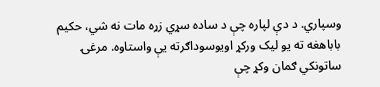وسپاري. د دې لپاره چې د ساده سړي زړه مات نه شي، حکيم باباهغه ته يو ليک ورکړ اويوسوداګرته يې واستاوه. مرغۍ ساتونکي ګمان وکړ چې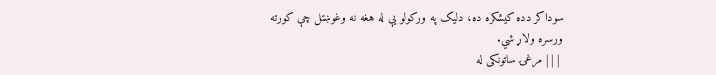سوداکر دده کيشکره ده، دليک په ورکولو يې له هغه نه وغوښتل چې کورته ورسره ولاړ شي.
 | | | مرغۍ ساتونکی له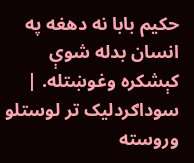حکيم بابا نه دهغه په انسان بدله شوې کېشکره وغوښتله. |
سوداګردليک تر لوستلو وروسته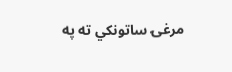مرغۍ ساتونکي ته په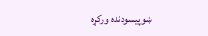ښوپيسودنده ورکړه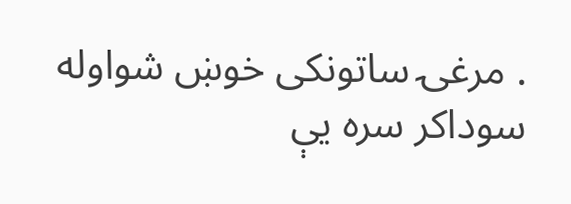. مرغۍ ساتونکی خوښ شواوله سوداکر سره يې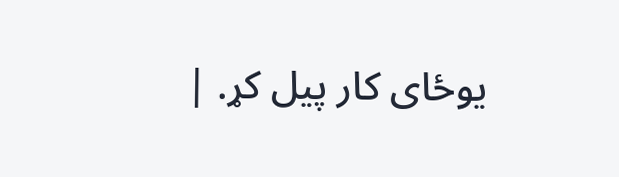يوځای کار پيل کړ. |